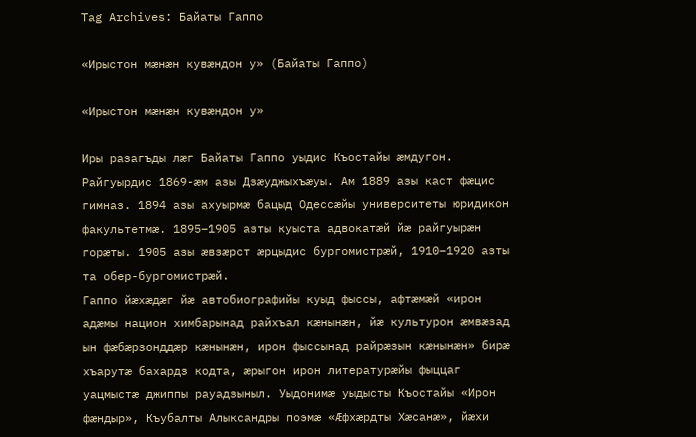Tag Archives: Байаты Гаппо

«Ирыстон мæнæн кувæндон у» (Байаты Гаппо)

«Ирыстон мæнæн кувæндон у»

Иры разагъды лæг Байаты Гаппо уыдис Къостайы æмдугон. Райгуырдис 1869-æм азы Дзæуджыхъæуы. Ам 1889 азы каст фæцис гимназ. 1894 азы ахуырмæ бацыд Одессæйы университеты юридикон факультетмæ. 1895–1905 азты куыста адвокатæй йæ райгуырæн горæты. 1905 азы æвзæрст æрцыдис бургомистрæй, 1910–1920 азты та обер-бургомистрæй.
Гаппо йæхæдæг йæ автобиографийы куыд фыссы, афтæмæй «ирон адæмы национ химбарынад райхъал кæнынæн, йæ культурон æмвæзад ын фæбæрзонддæр кæнынæн, ирон фыссынад райрæзын кæнынæн» бирæ хъарутæ бахардз кодта, æрыгон ирон литературæйы фыццаг уацмыстæ джиппы рауадзыныл. Уыдонимæ уыдысты Къостайы «Ирон фæндыр», Къубалты Алыксандры поэмæ «Æфхæрдты Хæсанæ», йæхи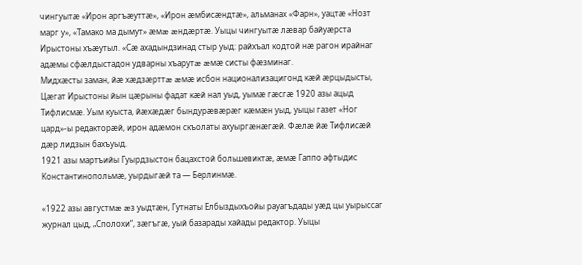чингуытæ «Ирон аргъæуттæ», «Ирон æмбисæндтæ», альманах «Фарн», уацтæ «Нозт марг у», «Тамако ма дымут» æмæ æндæртæ. Уыцы чингуытæ лæвар байуæрста Ирыстоны хъæутыл. «Сæ ахадындзинад стыр уыд: райхъал кодтой нæ рагон ирайнаг адæмы сфæлдыстадон удварны хъарутæ æмæ систы фæзминаг.
Мидхæсты заман, йæ хæдзæрттæ æмæ исбон национализацигонд кæй æрцыдысты, Цæгат Ирыстоны йын цæрыны фадат кæй нал уыд, уымæ гæсгæ 1920 азы ацыд Тифлисмæ. Уым куыста, йæхæдæг бындурæвæрæг кæмæн уыд, уыцы газет «Ног цард»-ы редакторæй, ирон адæмон скъолаты ахуыргæнæгæй. Фæлæ йæ Тифлисæй дæр лидзын бахъуыд.
1921 азы мартъийы Гуырдзыстон бацахстой большевиктæ, æмæ Гаппо афтыдис Константинопольмæ, уырдыгæй та — Берлинмæ.

«1922 азы августмæ æз уыдтæн, Гутнаты Елбыздыхъойы рауагъдады уæд цы уырыссаг журнал цыд, „Сполохи“, зæгъгæ, уый базарады хайады редактор. Уыцы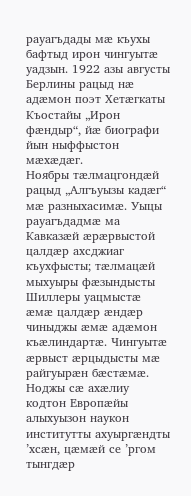рауагъдады мæ къухы бафтыд ирон чингуытæ уадзын. 1922 азы августы Берлины рацыд нæ адæмон поэт Хетæгкаты Къостайы „Ирон фæндыр“, йæ биографи йын ныффыстон мæхæдæг.
Ноябры тæлмацгондæй рацыд „Алгъуызы кадæг“ мæ разныхасимæ. Уыцы рауагъдадмæ ма Кавказæй æрæрвыстой цалдæр ахсджиаг къухфысты; тæлмацæй мыхуыры фæзындысты Шиллеры уацмыстæ æмæ цалдæр æндæр чиныджы æмæ адæмон къæлиндартæ. Чингуытæ æрвыст æрцыдысты мæ райгуырæн бæстæмæ. Ноджы сæ ахæлиу кодтон Европæйы алыхуызон наукон институтты ахуыргæндты ’хсæн, цæмæй се ’ргом тынгдæр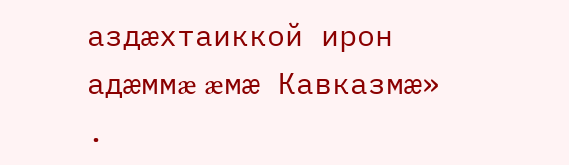аздæхтаиккой ирон адæммæ æмæ Кавказмæ»
.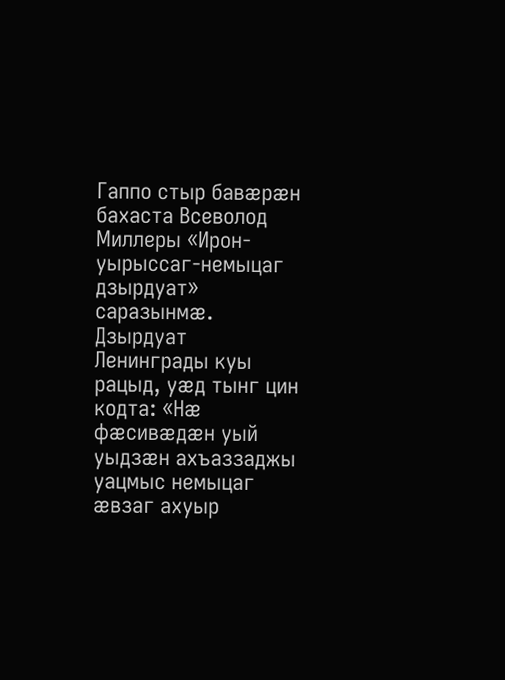Гаппо стыр бавæрæн бахаста Всеволод Миллеры «Ирон-уырыссаг-немыцаг дзырдуат» саразынмæ. Дзырдуат Ленинграды куы рацыд, уæд тынг цин кодта: «Нæ фæсивæдæн уый уыдзæн ахъаззаджы уацмыс немыцаг æвзаг ахуыр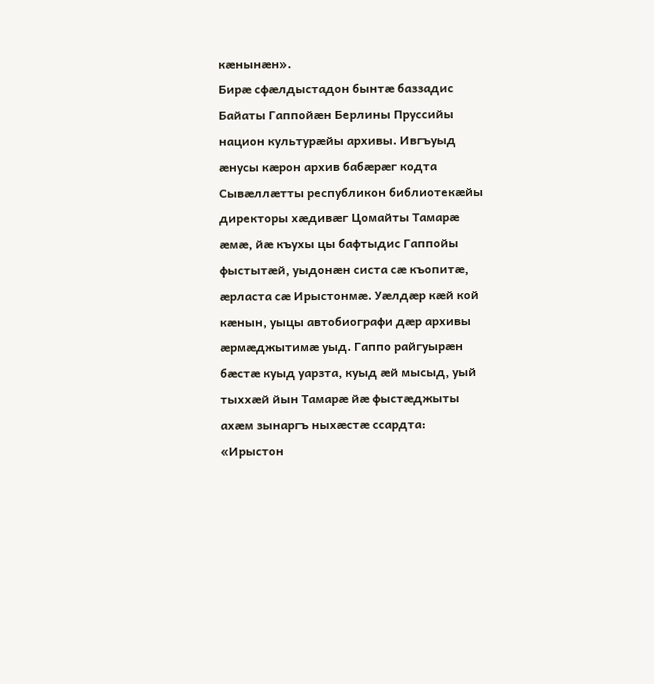кæнынæн».
Бирæ сфæлдыстадон бынтæ баззадис Байаты Гаппойæн Берлины Пруссийы национ культурæйы архивы. Ивгъуыд æнусы кæрон архив бабæрæг кодта Сывæллæтты республикон библиотекæйы директоры хæдивæг Цомайты Тамарæ æмæ, йæ къухы цы бафтыдис Гаппойы фыстытæй, уыдонæн систа сæ къопитæ, æрласта сæ Ирыстонмæ. Уæлдæр кæй кой кæнын, уыцы автобиографи дæр архивы æрмæджытимæ уыд. Гаппо райгуырæн бæстæ куыд уарзта, куыд æй мысыд, уый тыххæй йын Тамарæ йæ фыстæджыты ахæм зынаргъ ныхæстæ ссардта: «Ирыстон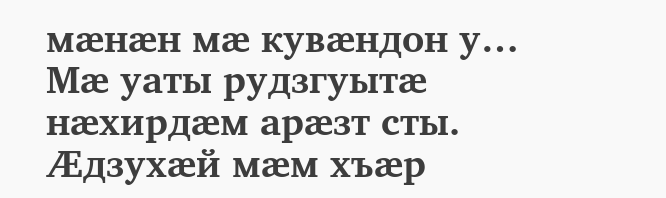мæнæн мæ кувæндон у… Мæ уаты рудзгуытæ нæхирдæм арæзт сты. Æдзухæй мæм хъæр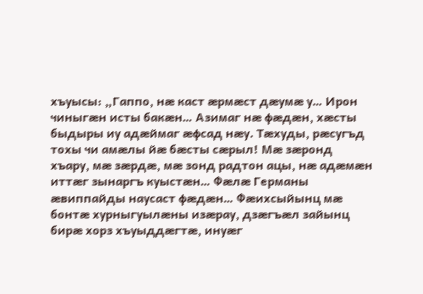хъуысы: „Гаппо, нæ каст æрмæст дæумæ у… Ирон чиныгæн исты бакæн… Азимаг нæ фæдæн, хæсты быдыры иу адæймаг æфсад нæу. Тæхуды, рæсугъд тохы чи амæлы йæ бæсты сæрыл! Мæ зæронд хъару, мæ зæрдæ, мæ зонд радтон ацы, нæ адæмæн иттæг зынаргъ куыстæн… Фæлæ Германы æвиппайды наусаст фæдæн… Фæихсыйынц мæ бонтæ хурныгуылæны изæрау, дзæгъæл зайынц бирæ хорз хъуыддæгтæ, инуæг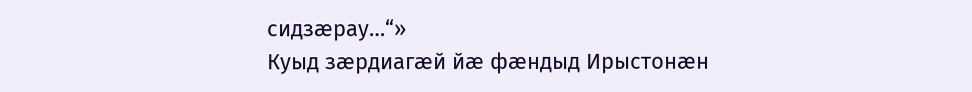сидзæрау…“»
Куыд зæрдиагæй йæ фæндыд Ирыстонæн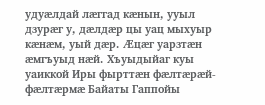удуæлдай лæггад кæнын, ууыл дзурæг у, дæлдæр цы уац мыхуыр кæнæм, уый дæр. Æцæг уарзтæн æмгъуыд нæй. Хъуыдыйаг куы уаиккой Иры фырттæн фæлтæрæй-фæлтæрмæ Байаты Гаппойы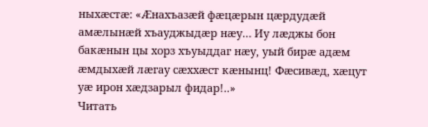ныхæстæ: «Æнахъазæй фæцæрын цæрдудæй амæлынæй хъауджыдæр нæу… Иу лæджы бон бакæнын цы хорз хъуыддаг нæу, уый бирæ адæм æмдыхæй лæгау сæххæст кæнынц! Фæсивæд, хæцут уæ ирон хæдзарыл фидар!..»
Читать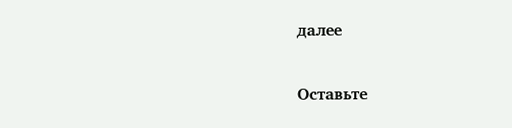далее

Оставьте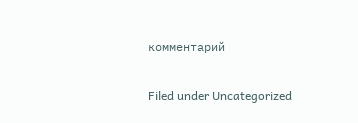комментарий

Filed under Uncategorized